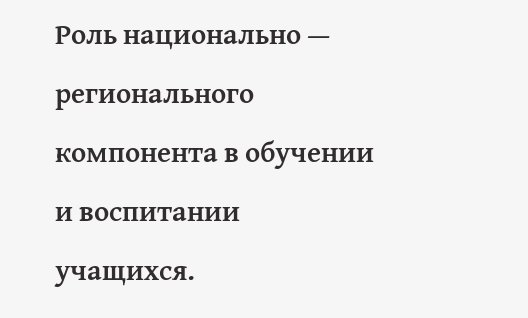Роль национально — регионального компонента в обучении и воспитании учащихся.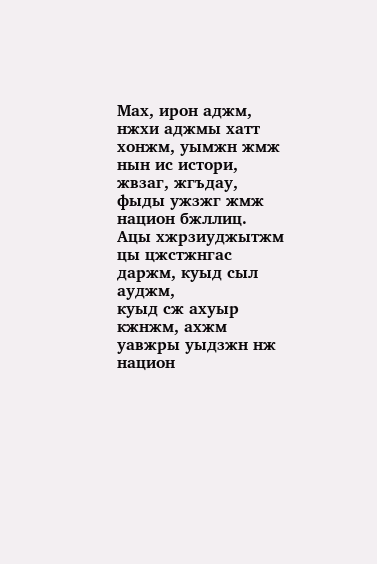Мах, ирон аджм, нжхи аджмы хатт хонжм, уымжн жмж нын ис истори, жвзаг, жгъдау, фыды ужзжг жмж национ бжллиц.
Ацы хжрзиуджытжм цы цжстжнгас даржм, куыд сыл ауджм,
куыд сж ахуыр кжнжм, ахжм уавжры уыдзжн нж национ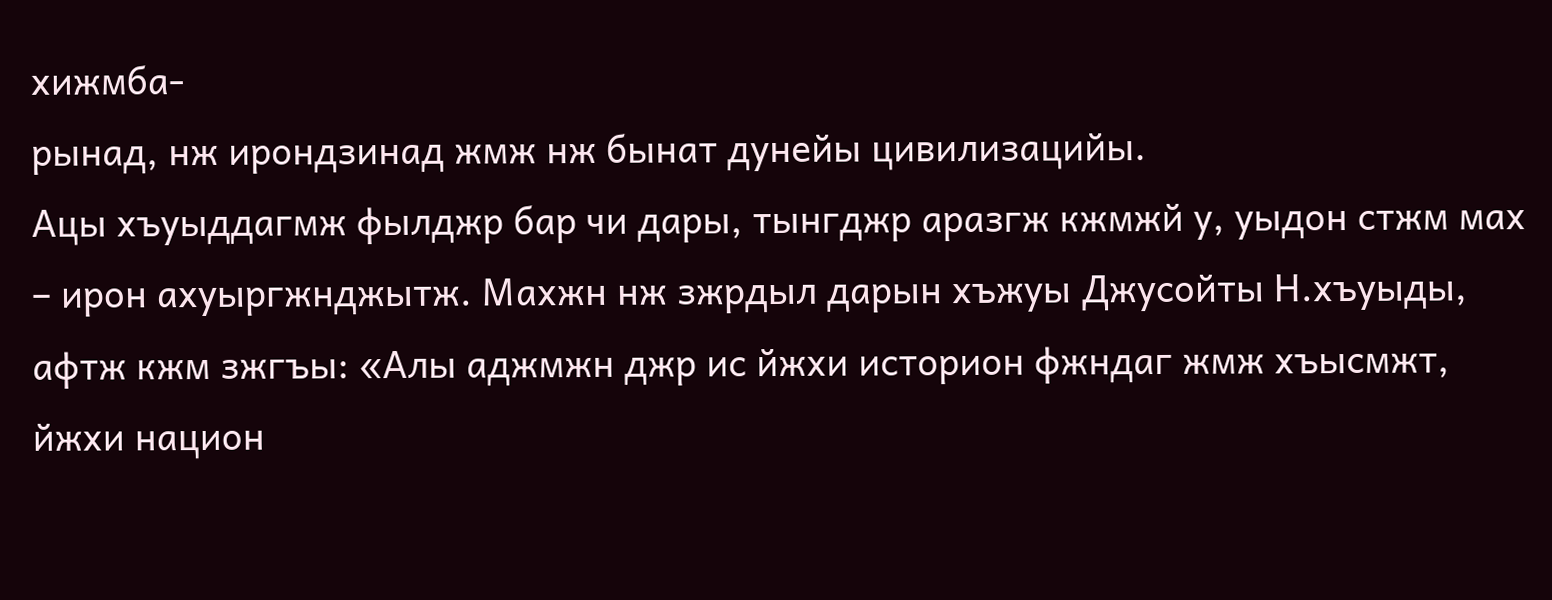хижмба-
рынад, нж ирондзинад жмж нж бынат дунейы цивилизацийы.
Ацы хъуыддагмж фылджр бар чи дары, тынгджр аразгж кжмжй у, уыдон стжм мах – ирон ахуыргжнджытж. Махжн нж зжрдыл дарын хъжуы Джусойты Н.хъуыды, афтж кжм зжгъы: «Алы аджмжн джр ис йжхи историон фжндаг жмж хъысмжт, йжхи национ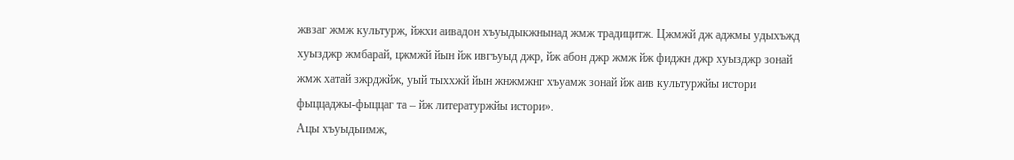жвзаг жмж культурж, йжхи аивадон хъуыдыкжнынад жмж традицитж. Цжмжй дж аджмы удыхъжд хуызджр жмбарай, цжмжй йын йж ивгъуыд джр, йж абон джр жмж йж фиджн джр хуызджр зонай жмж хатай зжрджйж, уый тыххжй йын жнжмжнг хъуамж зонай йж аив культуржйы истори фыццаджы-фыццаг та – йж литературжйы истори».
Ацы хъуыдыимж,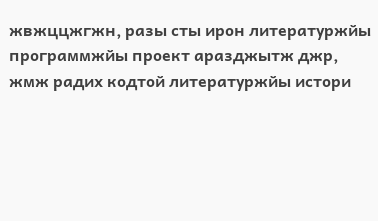жвжццжгжн, разы сты ирон литературжйы программжйы проект аразджытж джр, жмж радих кодтой литературжйы истори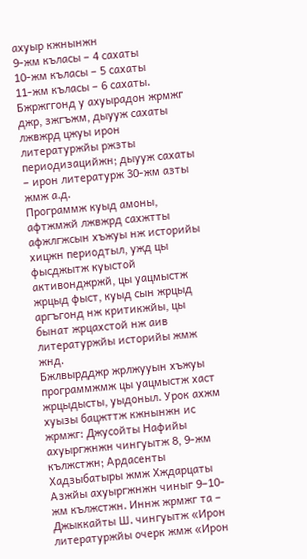ахуыр кжнынжн
9-жм къласы – 4 сахаты
10-жм къласы – 5 сахаты
11-жм къласы – 6 сахаты.
Бжржггонд у ахуырадон жрмжг джр, зжгъжм, дыууж сахаты лжвжрд цжуы ирон литературжйы ржзты периодизацийжн; дыууж сахаты – ирон литературж 30-жм азты жмж а.д.
Программж куыд амоны, афтжмжй лжвжрд сахжтты афжлгжсын хъжуы нж историйы хицжн периодтыл, ужд цы фысджытж куыстой активонджржй, цы уацмыстж жрцыд фыст, куыд сын жрцыд аргъгонд нж критикжйы, цы бынат жрцахстой нж аив литературжйы историйы жмж жнд.
Бжлвырдджр жрлжууын хъжуы программжмж цы уацмыстж хаст жрцыдысты, уыдоныл. Урок ахжм хуызы бацжттж кжнынжн ис жрмжг: Джусойты Нафийы ахуыргжнжн чингуытж 8, 9-жм кължстжн; Ардасенты Хадзыбатыры жмж Хждарцаты Азжйы ахуыргжнжн чиныг 9–10-жм кължстжн. Иннж жрмжг та – Джыккайты Ш. чингуытж «Ирон литературжйы очерк жмж «Ирон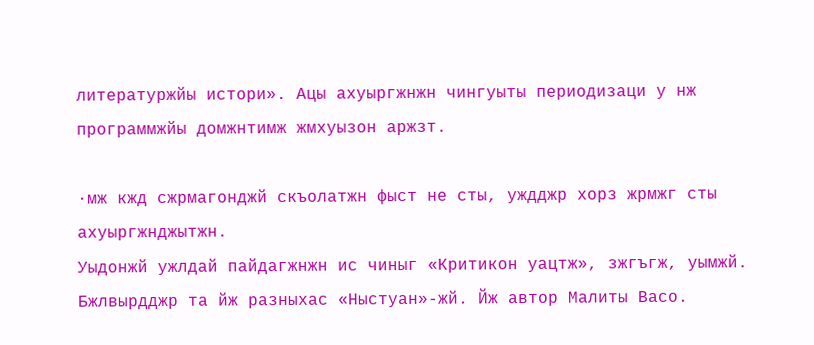литературжйы истори». Ацы ахуыргжнжн чингуыты периодизаци у нж программжйы домжнтимж жмхуызон аржзт.

·мж кжд сжрмагонджй скъолатжн фыст не сты, уждджр хорз жрмжг сты ахуыргжнджытжн.
Уыдонжй ужлдай пайдагжнжн ис чиныг «Критикон уацтж», зжгъгж, уымжй. Бжлвырдджр та йж разныхас «Ныстуан»-жй. Йж автор Малиты Васо.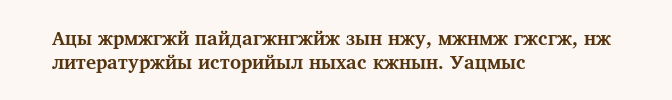Ацы жрмжгжй пайдагжнгжйж зын нжу, мжнмж гжсгж, нж литературжйы историйыл ныхас кжнын. Уацмыс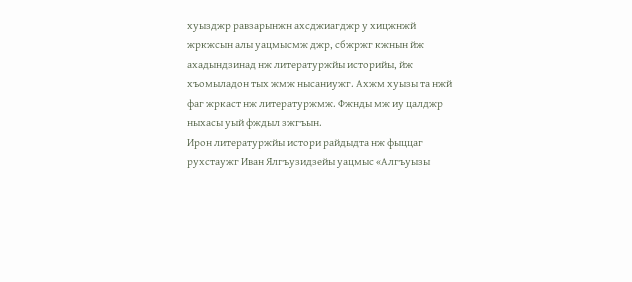хуызджр равзарынжн ахсджиагджр у хицжнжй жркжсын алы уацмысмж джр, сбжржг кжнын йж ахадындзинад нж литературжйы историйы, йж хъомыладон тых жмж нысаниужг. Ахжм хуызы та нжй фаг жркаст нж литературжмж. Фжнды мж иу цалджр ныхасы уый фждыл зжгъын.
Ирон литературжйы истори райдыдта нж фыццаг рухстаужг Иван Ялгъузидзейы уацмыс «Алгъуызы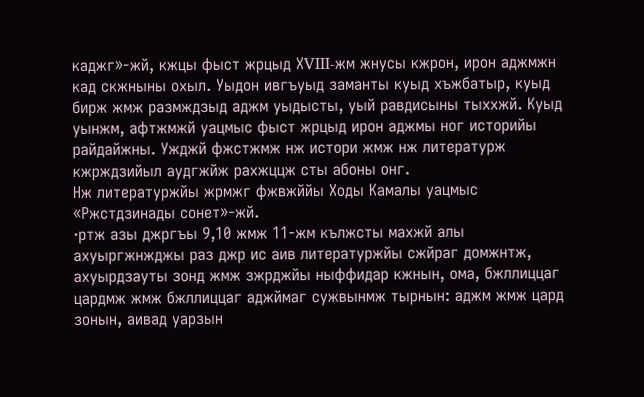каджг»-жй, кжцы фыст жрцыд ХVIII-жм жнусы кжрон, ирон аджмжн кад скжныны охыл. Уыдон ивгъуыд заманты куыд хъжбатыр, куыд бирж жмж размждзыд аджм уыдысты, уый равдисыны тыххжй. Куыд уынжм, афтжмжй уацмыс фыст жрцыд ирон аджмы ног историйы райдайжны. Ужджй фжстжмж нж истори жмж нж литературж кжрждзийыл аудгжйж рахжццж сты абоны онг.
Нж литературжйы жрмжг фжвжййы Ходы Камалы уацмыс «Ржстдзинады сонет»-жй.
·ртж азы джргъы 9,10 жмж 11-жм кължсты махжй алы ахуыргжнжджы раз джр ис аив литературжйы сжйраг домжнтж, ахуырдзауты зонд жмж зжрджйы ныффидар кжнын, ома, бжллиццаг цардмж жмж бжллиццаг аджймаг сужвынмж тырнын: аджм жмж цард зонын, аивад уарзын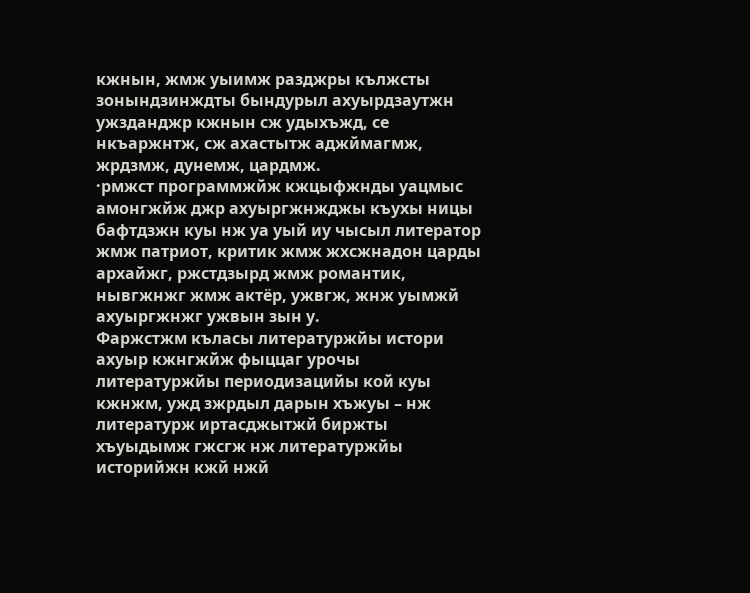кжнын, жмж уыимж разджры кължсты зонындзинждты бындурыл ахуырдзаутжн ужзданджр кжнын сж удыхъжд, се нкъаржнтж, сж ахастытж аджймагмж, жрдзмж, дунемж, цардмж.
·рмжст программжйж кжцыфжнды уацмыс амонгжйж джр ахуыргжнжджы къухы ницы бафтдзжн куы нж уа уый иу чысыл литератор жмж патриот, критик жмж жхсжнадон царды архайжг, ржстдзырд жмж романтик, нывгжнжг жмж актёр, ужвгж, жнж уымжй ахуыргжнжг ужвын зын у.
Фаржстжм къласы литературжйы истори ахуыр кжнгжйж фыццаг урочы литературжйы периодизацийы кой куы кжнжм, ужд зжрдыл дарын хъжуы – нж литературж иртасджытжй биржты хъуыдымж гжсгж нж литературжйы историйжн кжй нжй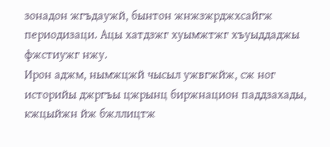зонадон жгъдаужй, бынтон жнжзжрджхсайгж периодизаци. Ацы хатдзжг хуымжтжг хъуыддаджы фжстиужг нжу.
Ирон аджм, нымжцжй чысыл ужвгжйж, сж ног историйы джргъы цжрынц биржнацион паддзахады, кжцыйжн йж бжллицтж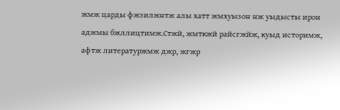жмж царды фжзилжнтж алы хатт жмхуызон нж уыдысты ирон аджмы бжллицтимж.Стжй, жмткжй райсгжйж, куыд историмж, афтж литературжмж джр, жгжр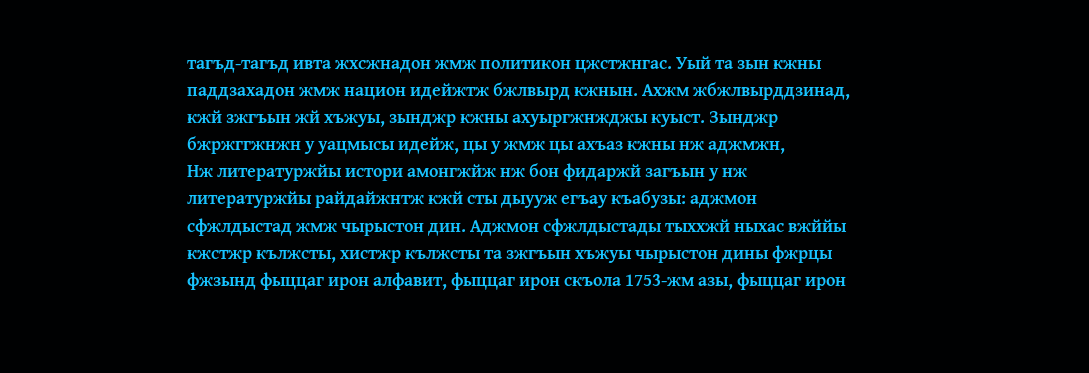тагъд-тагъд ивта жхсжнадон жмж политикон цжстжнгас. Уый та зын кжны паддзахадон жмж национ идейжтж бжлвырд кжнын. Ахжм жбжлвырддзинад, кжй зжгъын жй хъжуы, зынджр кжны ахуыргжнжджы куыст. Зынджр бжржггжнжн у уацмысы идейж, цы у жмж цы ахъаз кжны нж аджмжн,
Нж литературжйы истори амонгжйж нж бон фидаржй загъын у нж литературжйы райдайжнтж кжй сты дыууж егъау къабузы: аджмон сфжлдыстад жмж чырыстон дин. Аджмон сфжлдыстады тыххжй ныхас вжййы кжстжр кължсты, хистжр кължсты та зжгъын хъжуы чырыстон дины фжрцы фжзынд фыццаг ирон алфавит, фыццаг ирон скъола 1753-жм азы, фыццаг ирон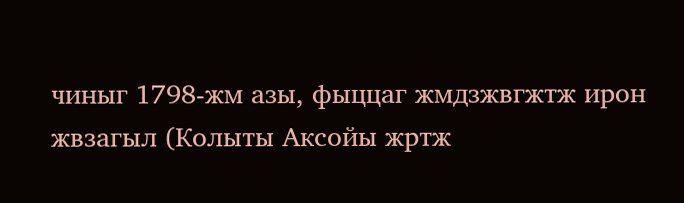чиныг 1798-жм азы, фыццаг жмдзжвгжтж ирон жвзагыл (Колыты Аксойы жртж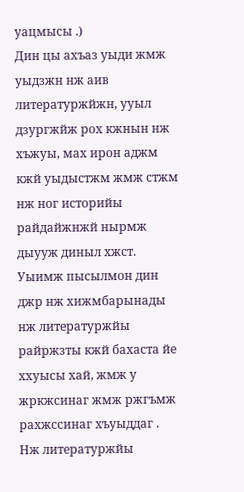уацмысы .)
Дин цы ахъаз уыди жмж уыдзжн нж аив литературжйжн, ууыл дзургжйж рох кжнын нж хъжуы, мах ирон аджм кжй уыдыстжм жмж стжм нж ног историйы райдайжнжй нырмж дыууж диныл хжст. Уыимж пысылмон дин джр нж хижмбарынады нж литературжйы райржзты кжй бахаста йе ххуысы хай, жмж у жркжсинаг жмж ржгъмж рахжссинаг хъуыддаг .
Нж литературжйы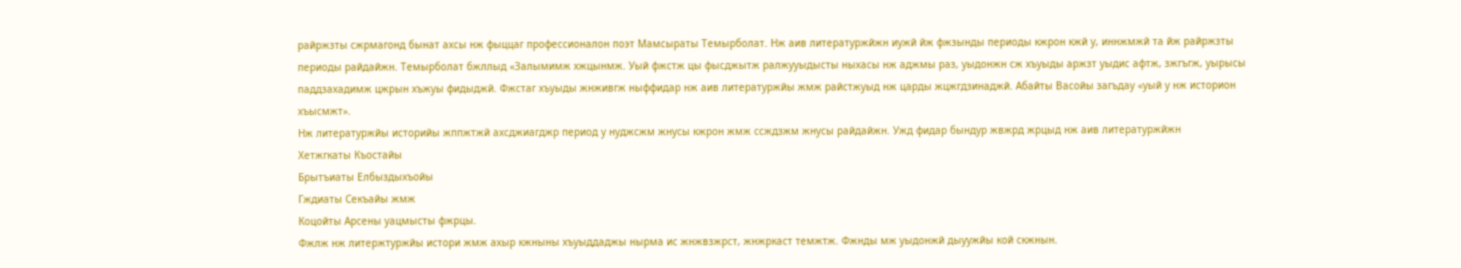райржзты сжрмагонд бынат ахсы нж фыццаг профессионалон поэт Мамсыраты Темырболат. Нж аив литературжйжн иужй йж фжзынды периоды кжрон кжй у, иннжмжй та йж райржзты периоды райдайжн. Темырболат бжллыд «Залымимж хжцынмж. Уый фжстж цы фысджытж ралжууыдысты ныхасы нж аджмы раз, уыдонжн сж хъуыды аржзт уыдис афтж, зжгъгж, уырысы паддзахадимж цжрын хъжуы фидыджй. Фжстаг хъуыды жнживгж ныффидар нж аив литературжйы жмж райстжуыд нж царды жцжгдзинаджй. Абайты Васойы загъдау «уый у нж историон хъысмжт».
Нж литературжйы историйы жппжтжй ахсджиагджр период у нуджсжм жнусы кжрон жмж ссждзжм жнусы райдайжн. Ужд фидар бындур жвжрд жрцыд нж аив литературжйжн
Хетжгкаты Къостайы
Брытъиаты Елбыздыхъойы
Гждиаты Секъайы жмж
Коцойты Арсены уацмысты фжрцы.
Фжлж нж литержтуржйы истори жмж ахыр кжныны хъуыддаджы нырма ис жнжвзжрст, жнжркаст темжтж. Фжнды мж уыдонжй дыуужйы кой скжнын.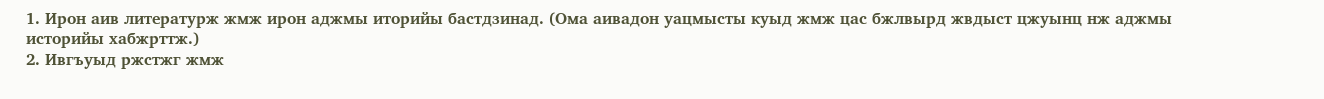1. Ирон аив литературж жмж ирон аджмы иторийы бастдзинад. (Ома аивадон уацмысты куыд жмж цас бжлвырд жвдыст цжуынц нж аджмы историйы хабжрттж.)
2. Ивгъуыд ржстжг жмж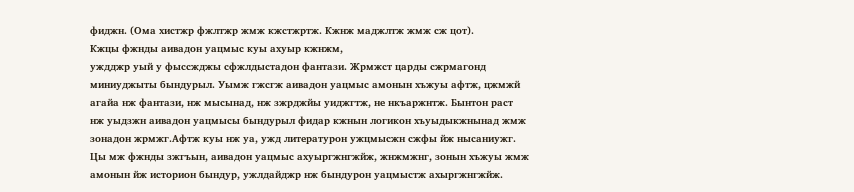фиджн. (Ома хистжр фжлтжр жмж кжстжртж. Кжнж маджлтж жмж сж цот).
Кжцы фжнды аивадон уацмыс куы ахуыр кжнжм,
уждджр уый у фыссжджы сфжлдыстадон фантази. Жрмжст царды сжрмагонд миниуджыты бындурыл. Уымж гжсгж аивадон уацмыс амонын хъжуы афтж, цжмжй агайа нж фантази, нж мысынад, нж зжрджйы уиджгтж, не нкъаржнтж. Бынтон раст нж уыдзжн аивадон уацмысы бындурыл фидар кжнын логикон хъуыдыкжнынад жмж зонадон жрмжг.Афтж куы нж уа, ужд литературон ужцмысжн сжфы йж нысаниужг. Цы мж фжнды зжгъын, аивадон уацмыс ахуыргжнгжйж, жнжмжнг, зонын хъжуы жмж амонын йж историон бындур, ужлдайджр нж бындурон уацмыстж ахыргжнгжйж.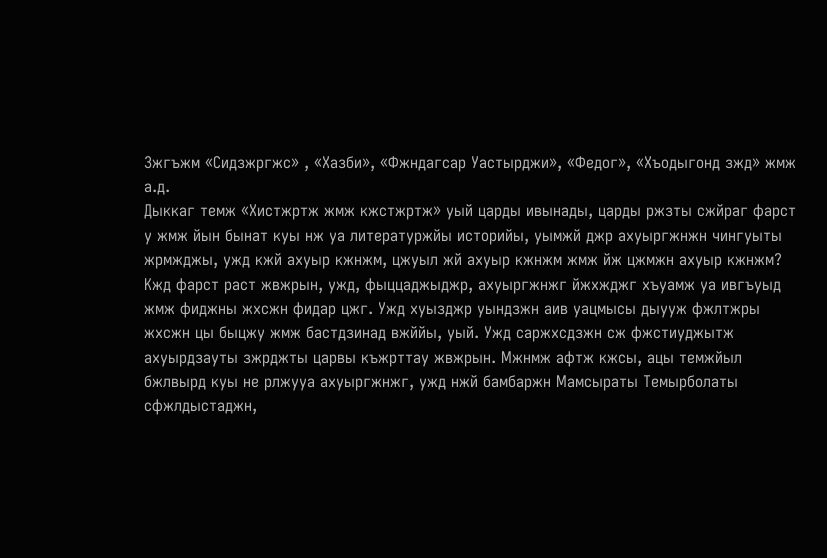Зжгъжм «Сидзжргжс» , «Хазби», «Фжндагсар Уастырджи», «Федог», «Хъодыгонд зжд» жмж а.д.
Дыккаг темж «Хистжртж жмж кжстжртж» уый царды ивынады, царды ржзты сжйраг фарст у жмж йын бынат куы нж уа литературжйы историйы, уымжй джр ахуыргжнжн чингуыты жрмжджы, ужд кжй ахуыр кжнжм, цжуыл жй ахуыр кжнжм жмж йж цжмжн ахуыр кжнжм? Кжд фарст раст жвжрын, ужд, фыццаджыджр, ахуыргжнжг йжхжджг хъуамж уа ивгъуыд жмж фиджны жхсжн фидар цжг. Ужд хуызджр уындзжн аив уацмысы дыууж фжлтжры жхсжн цы быцжу жмж бастдзинад вжййы, уый. Ужд саржхсдзжн сж фжстиуджытж ахуырдзауты зжрджты царвы къжрттау жвжрын. Мжнмж афтж кжсы, ацы темжйыл бжлвырд куы не рлжууа ахуыргжнжг, ужд нжй бамбаржн Мамсыраты Темырболаты сфжлдыстаджн,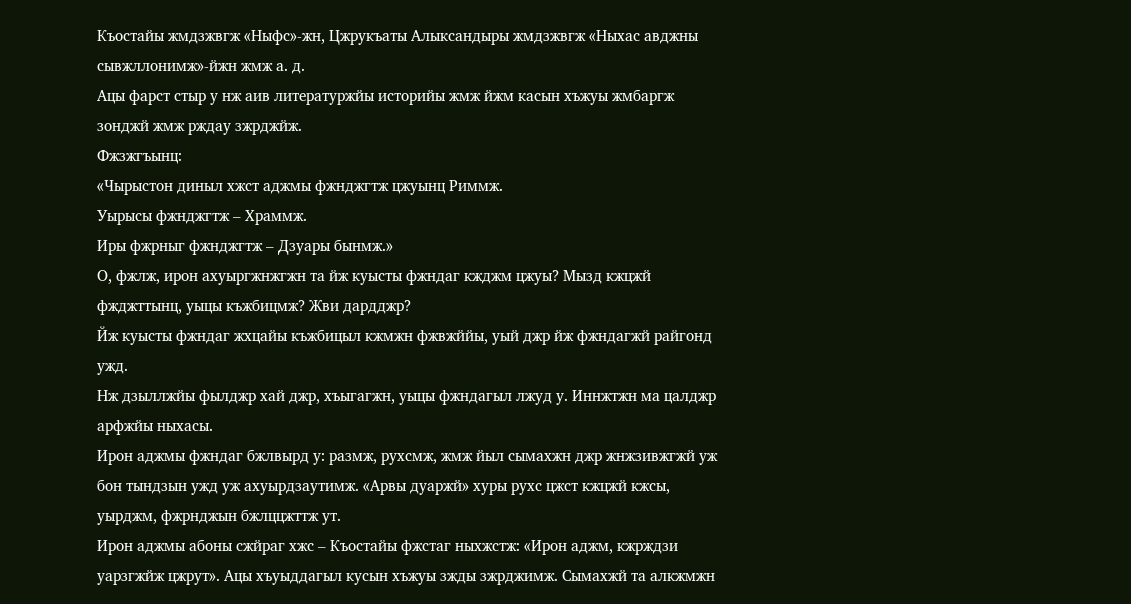Къостайы жмдзжвгж «Ныфс»-жн, Цжрукъаты Алыксандыры жмдзжвгж «Ныхас авджны сывжллонимж»-йжн жмж а. д.
Ацы фарст стыр у нж аив литературжйы историйы жмж йжм касын хъжуы жмбаргж зонджй жмж рждау зжрджйж.
Фжзжгъынц:
«Чырыстон диныл хжст аджмы фжнджгтж цжуынц Риммж.
Уырысы фжнджгтж – Храммж.
Иры фжрныг фжнджгтж – Дзуары бынмж.»
О, фжлж, ирон ахуыргжнжгжн та йж куысты фжндаг кжджм цжуы? Мызд кжцжй фжджттынц, уыцы къжбицмж? Жви дардджр?
Йж куысты фжндаг жхцайы къжбицыл кжмжн фжвжййы, уый джр йж фжндагжй райгонд ужд.
Нж дзыллжйы фылджр хай джр, хъыгагжн, уыцы фжндагыл лжуд у. Иннжтжн ма цалджр арфжйы ныхасы.
Ирон аджмы фжндаг бжлвырд у: размж, рухсмж, жмж йыл сымахжн джр жнжзивжгжй уж бон тындзын ужд уж ахуырдзаутимж. «Арвы дуаржй» хуры рухс цжст кжцжй кжсы, уырджм, фжрнджын бжлццжттж ут.
Ирон аджмы абоны сжйраг хжс – Къостайы фжстаг ныхжстж: «Ирон аджм, кжрждзи уарзгжйж цжрут». Ацы хъуыддагыл кусын хъжуы зжды зжрджимж. Сымахжй та алкжмжн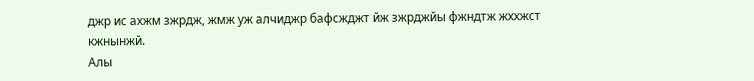джр ис ахжм зжрдж, жмж уж алчиджр бафсжджт йж зжрджйы фжндтж жххжст кжнынжй.
Алы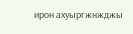ирон ахуыргжнжджы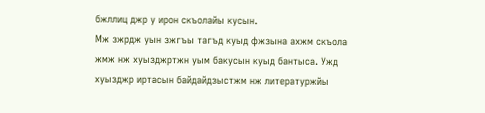бжллиц джр у ирон скъолайы кусын.
Мж зжрдж уын зжгъы тагъд куыд фжзына ахжм скъола жмж нж хуызджртжн уым бакусын куыд бантыса. Ужд хуызджр иртасын байдайдзыстжм нж литературжйы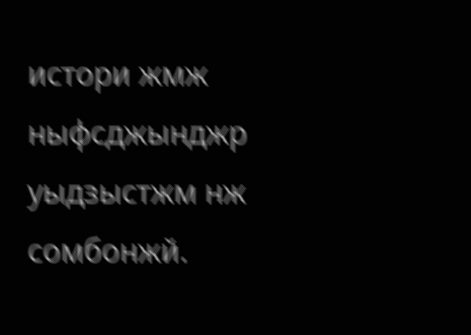истори жмж ныфсджынджр уыдзыстжм нж сомбонжй.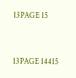13PAGE 15


13PAGE 14415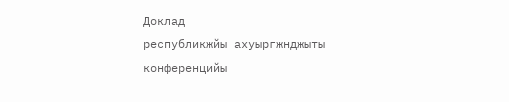Доклад
республикжйы ахуыргжнджыты конференцийы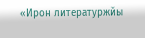«Ирон литературжйы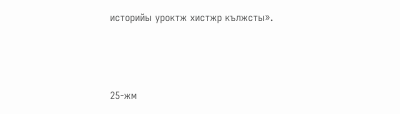историйы уроктж хистжр кължсты».





25-жм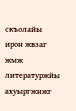скъолайы
ирон жвзаг жмж
литературжйы ахуыргжнжг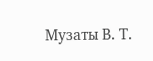Музаты В. Т.